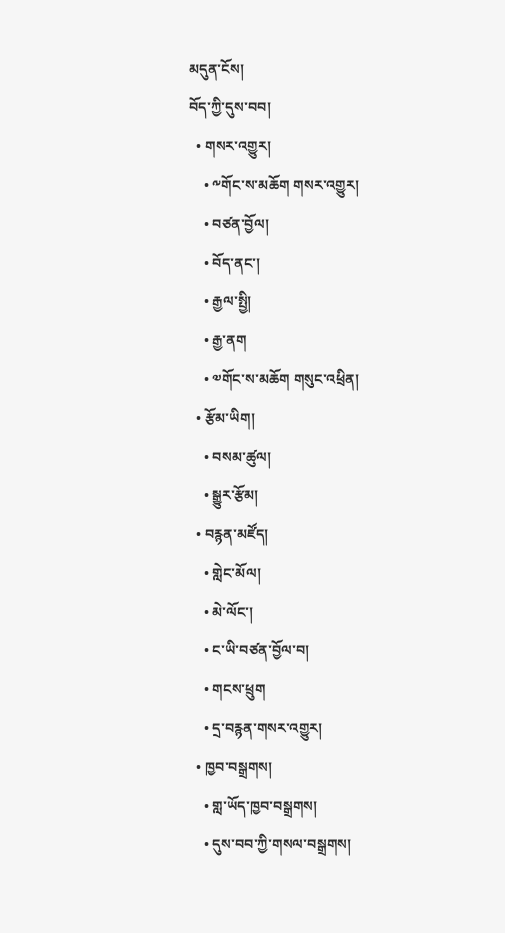མདུན་ངོས།
བོད་ཀྱི་དུས་བབ།
  • གསར་འགྱུར།
    • ༸གོང་ས་མཆོག གསར་འགྱུར།
    • བཙན་བྱོལ།
    • བོད་ནང་།
    • རྒྱལ་སྤྱི།
    • རྒྱ་ནག
    • ༧གོང་ས་མཆོག གསུང་འཕྲིན།
  • རྩོམ་ཡིག།
    • བསམ་ཚུལ།
    • སྒྱུར་རྩོམ།
  • བརྙན་མཛོད།
    • གླེང་མོལ།
    • མེ་ལོང་།
    • ང་ཡི་བཙན་བྱོལ་བ།
    • གངས་ཕྲུག
    • དྲ་བརྙན་གསར་འགྱུར།
  • ཁྱབ་བསྒྲགས།
    • གླ་ཡོད་ཁྱབ་བསྒྲགས།
    • དུས་བབ་ཀྱི་གསལ་བསྒྲགས།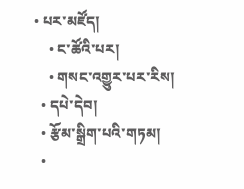• པར་མཛོད།
    • ང་ཚོའི་པར།
    • གསང་འགྱུར་པར་རིས།
  • དཔེ་དེབ།
  • རྩོམ་སྒྲིག་པའི་གཏམ།
  •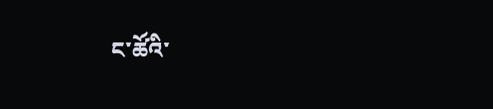ང་ཚོའི་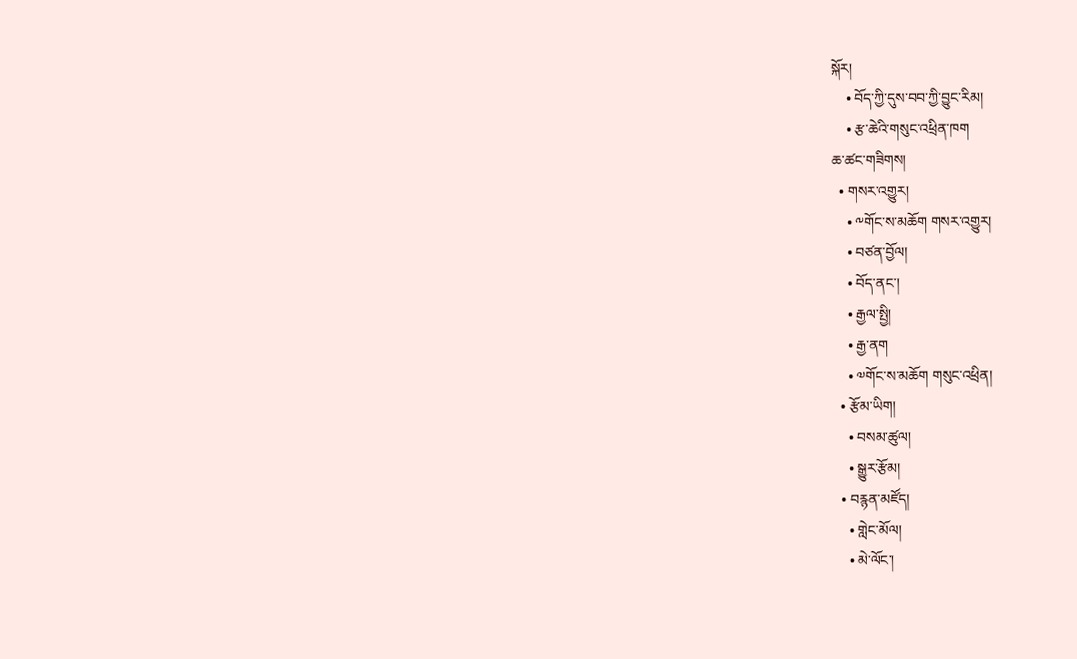སྐོར།
    • བོད་ཀྱི་དུས་བབ་ཀྱི་བྱུང་རིམ།
    • རྩ་ཆེའི་གསུང་འཕྲིན་ཁག
ཆ་ཚང་གཟིགས།
  • གསར་འགྱུར།
    • ༸གོང་ས་མཆོག གསར་འགྱུར།
    • བཙན་བྱོལ།
    • བོད་ནང་།
    • རྒྱལ་སྤྱི།
    • རྒྱ་ནག
    • ༧གོང་ས་མཆོག གསུང་འཕྲིན།
  • རྩོམ་ཡིག།
    • བསམ་ཚུལ།
    • སྒྱུར་རྩོམ།
  • བརྙན་མཛོད།
    • གླེང་མོལ།
    • མེ་ལོང་།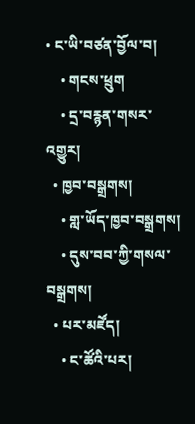• ང་ཡི་བཙན་བྱོལ་བ།
    • གངས་ཕྲུག
    • དྲ་བརྙན་གསར་འགྱུར།
  • ཁྱབ་བསྒྲགས།
    • གླ་ཡོད་ཁྱབ་བསྒྲགས།
    • དུས་བབ་ཀྱི་གསལ་བསྒྲགས།
  • པར་མཛོད།
    • ང་ཚོའི་པར།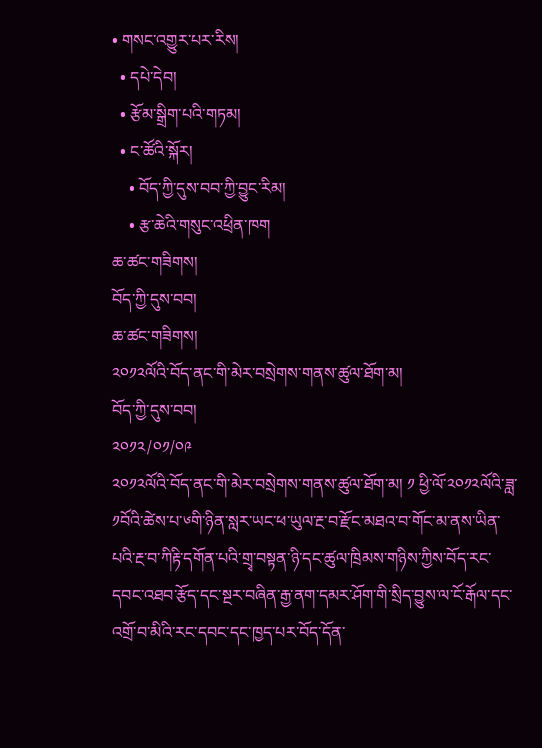• གསང་འགྱུར་པར་རིས།
  • དཔེ་དེབ།
  • རྩོམ་སྒྲིག་པའི་གཏམ།
  • ང་ཚོའི་སྐོར།
    • བོད་ཀྱི་དུས་བབ་ཀྱི་བྱུང་རིམ།
    • རྩ་ཆེའི་གསུང་འཕྲིན་ཁག
ཆ་ཚང་གཟིགས།
བོད་ཀྱི་དུས་བབ།
ཆ་ཚང་གཟིགས།
༢༠༡༢ལོའི་བོད་ནང་གི་མེར་བསྲེགས་གནས་ཚུལ་ཐོག་མ།
བོད་ཀྱི་དུས་བབ།
༢༠༡༢/༠༡/༠༩
༢༠༡༢ལོའི་བོད་ནང་གི་མེར་བསྲེགས་གནས་ཚུལ་ཐོག་མ། ༡ ཕྱི་ལོ་༢༠༡༢ལོའི་ཟླ་༡བོའི་ཚེས་པ་༦གི་ཉིན་སླར་ཡང་ཕ་ཡུལ་རྔ་བ་རྫོང་མཐའ་བ་གོང་མ་ནས་ཡིན་པའི་རྔ་བ་ཀིརྟི་དགོན་པའི་གྲྭ་བསྟན་ཉི་དང་ཚུལ་ཁྲིམས་གཉིས་ཀྱིས་བོད་རང་དབང་འཐབ་རྩོད་དང་སྔར་བཞིན་རྒྱ་ནག་དམར་ཤོག་གི་སྲིད་བྱུས་ལ་ངོ་རྒོལ་དང་འགྲོ་བ་མིའི་རང་དབང་དང་ཁྱད་པར་བོད་དོན་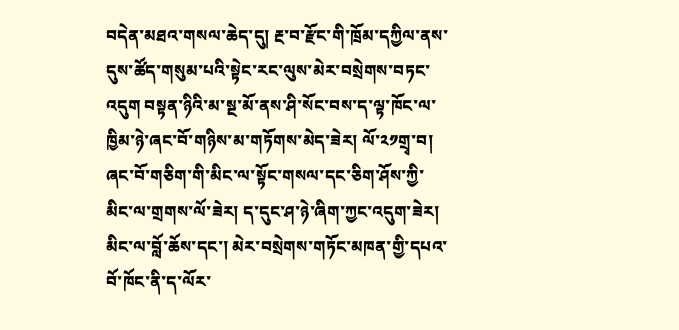བདེན་མཐའ་གསལ་ཆེད་དུ། རྔ་བ་རྫོང་གི་ཁྲོམ་དཀྱིལ་ནས་དུས་ཚོད་གསུམ་པའི་སྟེང་རང་ལུས་མེར་བསྲེགས་བཏང་འདུག བསྟན་ཉིའི་མ་སྔ་མོ་ནས་ཤི་སོང་བས་ད་ལྟ་ཁོང་ལ་ཁྱིམ་ཉེ་ཞང་བོ་གཉིས་མ་གཏོགས་མེད་ཟེར། ལོ་༢༡གྲྭ་བ། ཞང་བོ་གཅིག་གི་མིང་ལ་སྟོང་གསལ་དང་ཅིག་ཤོས་ཀྱི་མིང་ལ་གྲགས་ལོ་ཟེར། ད་དུང་ཤ་ཉེ་ཞིག་ཀྱང་འདུག་ཟེར། མིང་ལ་བློ་ཆོས་དང་། མེར་བསྲེགས་གཏོང་མཁན་གྱི་དཔའ་བོ་ཁོང་ནི་ད་ལོར་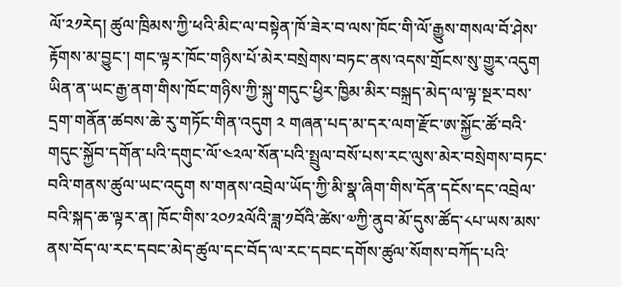ལོ་༢༡རེད། ཚུལ་ཁྲིམས་ཀྱི་ཕའི་མིང་ལ་བསྟེན་ཁོ་ཟེར་བ་ལས་ཁོང་གི་ལོ་རྒྱུས་གསལ་བོ་ཤེས་རྟོགས་མ་བྱུང་། གང་ལྟར་ཁོང་གཉིས་པོ་མེར་བསྲེགས་བཏང་ནས་འདས་གྲོངས་སུ་གྱུར་འདུག ཡིན་ན་ཡང་རྒྱ་ནག་གིས་ཁོང་གཉིས་ཀྱི་སྐུ་གདུང་ཕྱིར་ཁྱིམ་མིར་བསྐྲད་མེད་ལ་ལྟ་སྔར་བས་དྲག་གནོན་ཚབས་ཆེ་རུ་གཏོང་གིན་འདུག ༢ གཞན་པད་མ་དར་ལག་རྫོང་ཨ་སྐྱོང་ཚོ་བའི་གདུང་སྐྱོབ་དགོན་པའི་དགུང་ལོ་༤༢ལ་སོན་པའི་སྤྲུལ་བསོ་པས་རང་ལུས་མེར་བསྲེགས་བཏང་བའི་གནས་ཚུལ་ཡང་འདུག ས་གནས་འབྲེལ་ཡོད་ཀྱི་མི་སྣ་ཞིག་གིས་དོན་དངོས་དང་འབྲེལ་བའི་སྐད་ཆ་ལྟར་ན། ཁོང་གིས་༢༠༡༢ལོའི་ཟླ་༡བོའི་ཚེས་༧ཀྱི་ནུབ་མོ་དུས་ཚོད་༨པ་ཡས་མས་ནས་བོད་ལ་རང་དབང་མེད་ཚུལ་དང་བོད་ལ་རང་དབང་དགོས་ཚུལ་སོགས་བཀོད་པའི་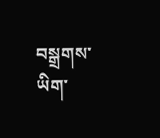བསྒྲགས་ཡིག་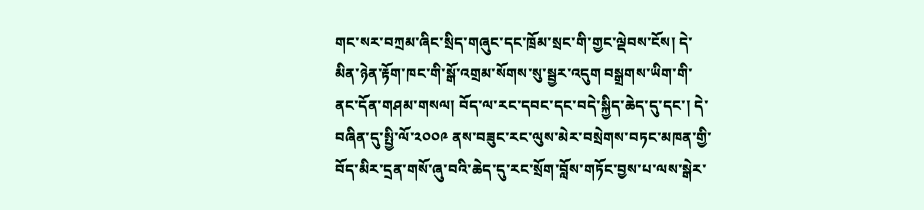གང་སར་བཀྲམ་ཞིང་སྲིད་གཞུང་དང་ཁྲོམ་སྲང་གི་གྱང་ལྡེབས་ངོས། དེ་མིན་ཉེན་རྟོག་ཁང་གི་སྒོ་འགྲམ་སོགས་སུ་སྦྱར་འདུག བསྒྲགས་ཡིག་གི་ནང་དོན་གཤམ་གསལ། བོད་ལ་རང་དབང་དང་བདེ་སྐྱིད་ཆེད་དུ་དང་། དེ་བཞིན་དུ་སྤྱི་ལོ་༢༠༠༩ ནས་བཟུང་རང་ལུས་མེར་བསྲེགས་བཏང་མཁན་གྱི་བོད་མིར་དྲན་གསོ་ཞུ་བའི་ཆེད་དུ་རང་སྲོག་བློས་གཏོང་བྱས་པ་ལས་སྒེར་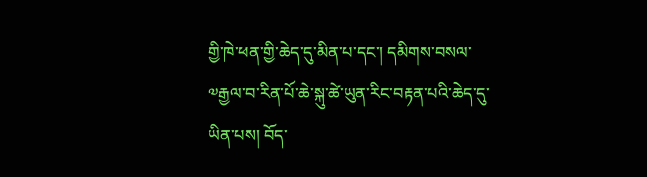གྱི་ཁེ་ཕན་གྱི་ཆེད་དུ་མིན་པ་དང་། དམིགས་བསལ་༧རྒྱལ་བ་རིན་པོ་ཆེ་སྐུ་ཚེ་ཡུན་རིང་བརྟན་པའི་ཆེད་དུ་ཡིན་པས། བོད་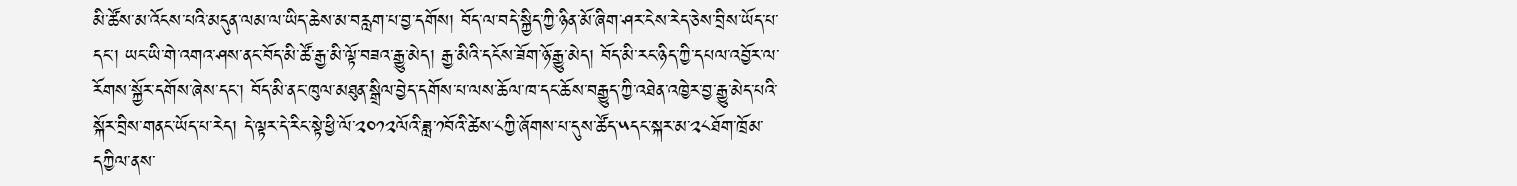མི་ཚོས་མ་འོངས་པའི་མདུན་ལམ་ལ་ཡིད་ཆེས་མ་བརླག་པ་བྱ་དགོས། བོད་ལ་བདེ་སྐྱིད་ཀྱི་ཉིན་མོ་ཞིག་ཤར་ངེས་རེད་ཅེས་བྲིས་ཡོད་པ་དང་། ཡང་ཡི་གེ་འགའ་ཤས་ནང་བོད་མི་ཚོ་རྒྱ་མི་ལྟོ་བཟའ་རྒྱུ་མེད། རྒྱ་མིའི་དངོས་ཟོག་ཉོ་རྒྱུ་མེད། བོད་མི་རང་ཉིད་ཀྱི་དཔལ་འབྱོར་ལ་རོགས་སྐྱོར་དགོས་ཞེས་དང་། བོད་མི་ནང་ཁུལ་མཐུན་སྒྲིལ་བྱེད་དགོས་པ་ལས་ཆོལ་ཁ་དང་ཆོས་བརྒྱུད་ཀྱི་འཐེན་འཁྱེར་བྱ་རྒྱུ་མེད་པའི་སྐོར་བྲིས་གནང་ཡོད་པ་རེད། དེ་ལྟར་དེ་རིང་སྟེ་ཕྱི་ལོ་༢༠༡༢ལོའི་ཟླ་༡བོའི་ཚེས་༨ཀྱི་ཞོགས་པ་དུས་ཚོད་༥དང་སྐར་མ་༢༨ཐོག་ཁྲོམ་དཀྱིལ་ནས་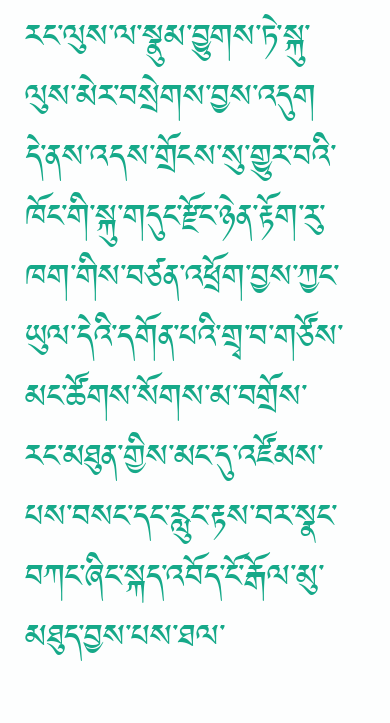རང་ལུས་ལ་སྣུམ་བྱུགས་ཏེ་སྐུ་ལུས་མེར་བསྲེགས་བྱས་འདུག དེ་ནས་འདས་གྲོངས་སུ་གྱུར་བའི་ཁོང་གི་སྐུ་གདུང་རྫོང་ཉེན་རྟོག་རུ་ཁག་གིས་བཙན་འཕྲོག་བྱས་ཀྱང་ཡུལ་དེའི་དགོན་པའི་གྲྭ་བ་གཙོས་མང་ཚོགས་སོགས་མ་བགྲོས་རང་མཐུན་གྱིས་མང་དུ་འཛོམས་པས་བསང་དང་རླུང་རྟས་བར་སྣང་བཀང་ཞིང་སྐད་འབོད་ངོ་རྒོལ་མུ་མཐུད་བྱས་པས་ཐལ་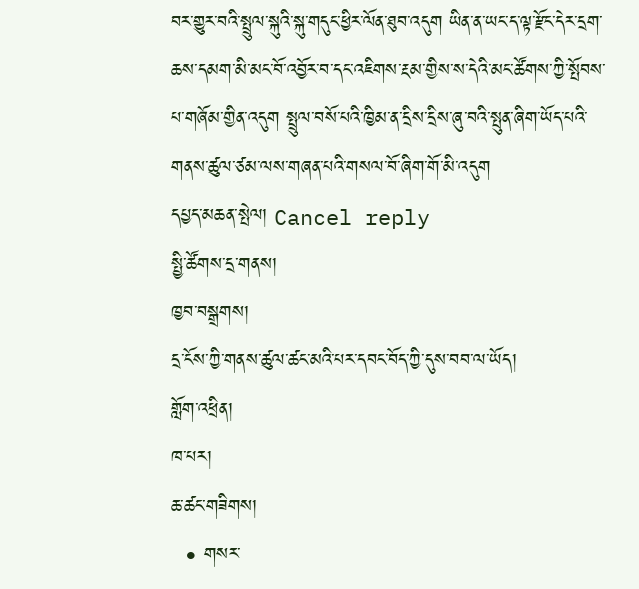བར་གྱུར་བའི་སྤྲུལ་སྐུའི་སྐུ་གདུང་ཕྱིར་ལོན་ཐུབ་འདུག ཡིན་ན་ཡང་ད་ལྟ་རྫོང་དེར་དྲག་ཆས་དམག་མི་མང་བོ་འབྱོར་བ་དང་འཇིགས་རྔམ་གྱིས་ས་དེའི་མང་ཚོགས་ཀྱི་སྤོབས་པ་གཞོམ་གྱིན་འདུག སྤྲུལ་བསོ་པའི་ཁྱིམ་ན་དྲིས་དྲིས་ཞུ་བའི་སྤུན་ཞིག་ཡོད་པའི་གནས་ཚུལ་ཙམ་ལས་གཞན་པའི་གསལ་བོ་ཞིག་གོ་མི་འདུག
དཔྱད་མཆན་སྤེལ། Cancel reply
སྤྱི་ཚོགས་དྲ་གནས།
ཁྱབ་བསྒྲགས།
དྲ་ངོས་ཀྱི་གནས་ཚུལ་ཚང་མའི་པར་དབང་བོད་ཀྱི་དུས་བབ་ལ་ཡོད།
གློག་འཕྲིན།
ཁ་པར།
ཆ་ཚང་གཟིགས།
  • གསར་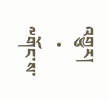འགྱུར།
    • ༸གོང་ས་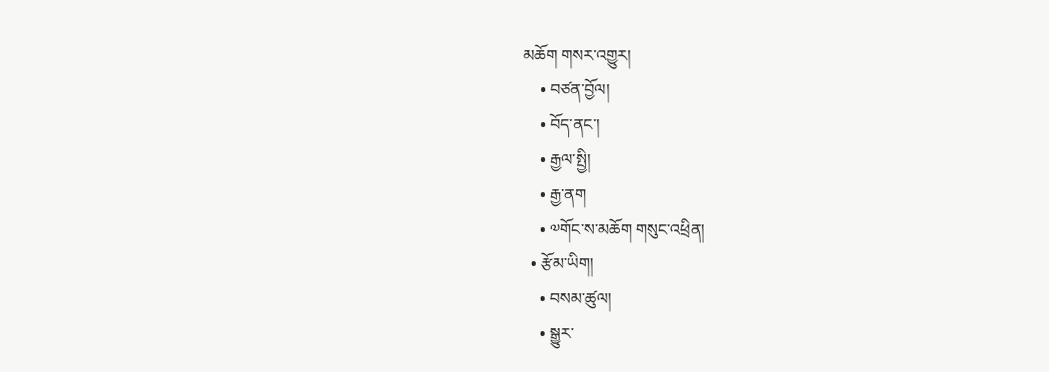མཆོག གསར་འགྱུར།
    • བཙན་བྱོལ།
    • བོད་ནང་།
    • རྒྱལ་སྤྱི།
    • རྒྱ་ནག
    • ༧གོང་ས་མཆོག གསུང་འཕྲིན།
  • རྩོམ་ཡིག།
    • བསམ་ཚུལ།
    • སྒྱུར་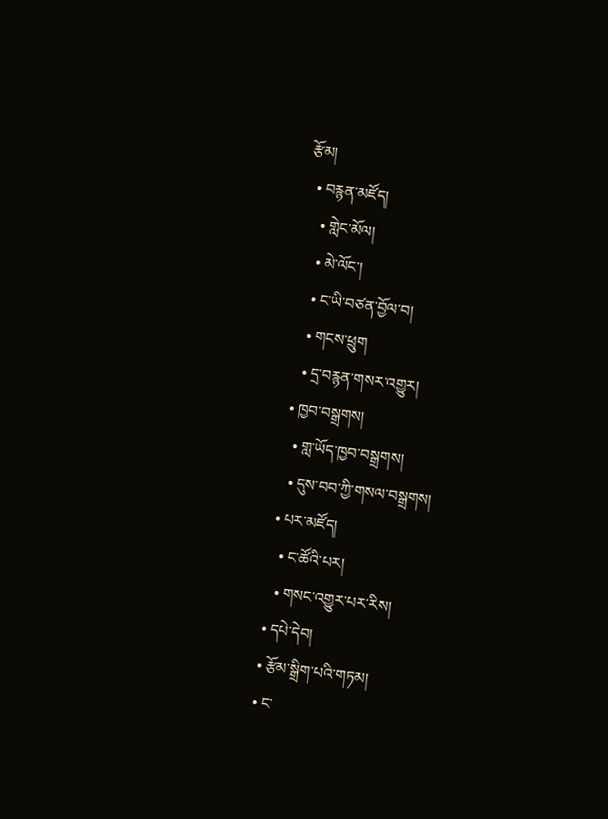རྩོམ།
  • བརྙན་མཛོད།
    • གླེང་མོལ།
    • མེ་ལོང་།
    • ང་ཡི་བཙན་བྱོལ་བ།
    • གངས་ཕྲུག
    • དྲ་བརྙན་གསར་འགྱུར།
  • ཁྱབ་བསྒྲགས།
    • གླ་ཡོད་ཁྱབ་བསྒྲགས།
    • དུས་བབ་ཀྱི་གསལ་བསྒྲགས།
  • པར་མཛོད།
    • ང་ཚོའི་པར།
    • གསང་འགྱུར་པར་རིས།
  • དཔེ་དེབ།
  • རྩོམ་སྒྲིག་པའི་གཏམ།
  • ང་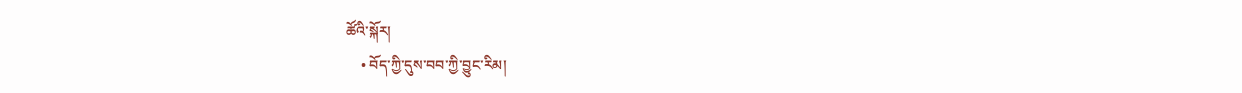ཚོའི་སྐོར།
    • བོད་ཀྱི་དུས་བབ་ཀྱི་བྱུང་རིམ།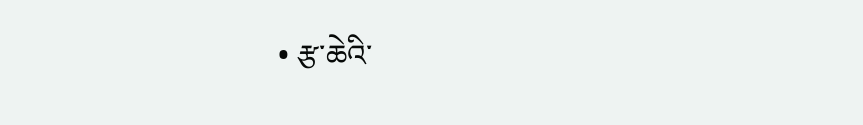• རྩ་ཆེའི་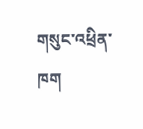གསུང་འཕྲིན་ཁག